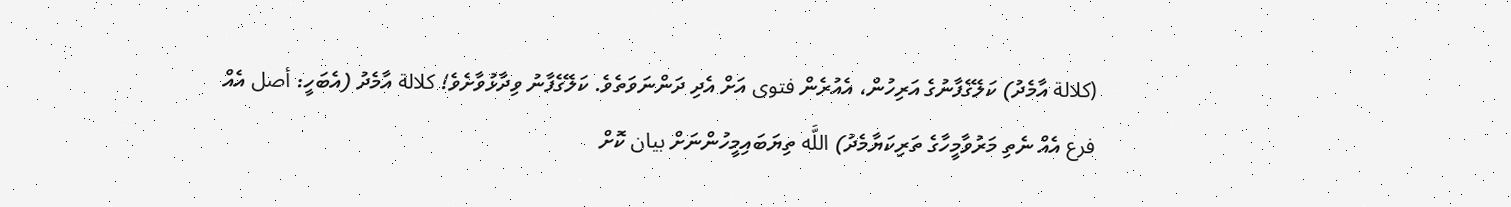(كلالة އާމެދު) ކަލޭގެފާނުގެ އަރިހުން، އެއުރެން فتوى އަށް އެދި ދަންނަވަތެވެ. ކަލޭގެފާނު ވިދާޅުވާށެވެ! كلالة އާމެދު (އެބަހީ: أصل އެއް فرع އެއް ނެތި މަރުވާމީހާގެ ތަރިކަޔާމެދު) اللَّه ތިޔަބައިމީހުންނަށް بيان ކޮށް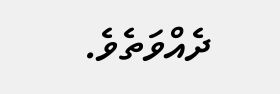ދެއްވަތެވެ.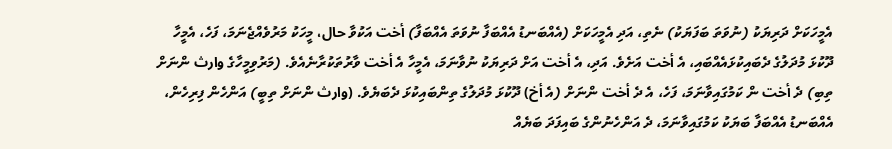އެމީހަކަށް ދަރިޔަކު (ނުވަތަ ބަފަޔަކު) ނެތި، އަދި އެމީހަކަށް (އެއްބަނޑު އެއްބަފާ ނުވަތަ އެއްބަފާ) أخت އަކުވާ حال، މީހަކު މަރުވެއްޖެނަމަ، ފަހެ، އެމީހާ ދޫކުޅަ މުދަލުގެ ދެބައިކުޅައެއްބައި، އެ أخت އަށެވެ. އަދި، އެ أخت އަށް ދަރިޔަކު ނުވާނަމަ، އެމީހާ އެ أخت ވާރުތަކުރާނެއެވެ. (މަރުވިމީހާގެ وارث ންނަށް ތިބި) ދެ أخت ން ކަމުގައިވާނަމަ، ފަހެ، އެ ދެ أخت ންނަށް (އެ أخ) ދޫކުޅަ މުދަލުގެ ތިންބައިކުޅަ ދެބަޔެވެ. (وارث ންނަށް ތިބީ) އަންހެން ފިރިހެން، އެއްބަނޑު އެއްބަފާ ބަޔަކު ކަމުގައިވާނަމަ، ދެ އަންހެނުންގެ ބައިފަދަ ބަޔެއް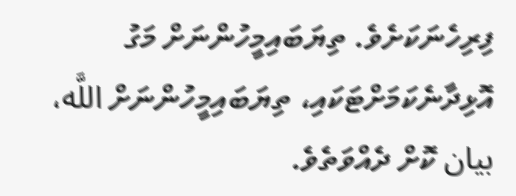ފިރިހެނަކަށެވެ. ތިޔަބައިމީހުންނަށް މަގު އޮޅިދާނެކަމަށްޓަކައި، ތިޔަބައިމީހުންނަށް اللَّه، بيان ކޮށް ދެއްވަތެވެ.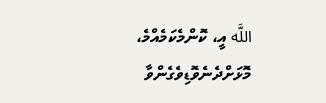اللَّه އީ، ކޮންމެކަމެއްމެ، މޮޅަށްދެނެވޮޑިވެގެންވާ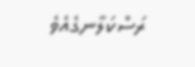ރަސްކަލާނގެއެވެ